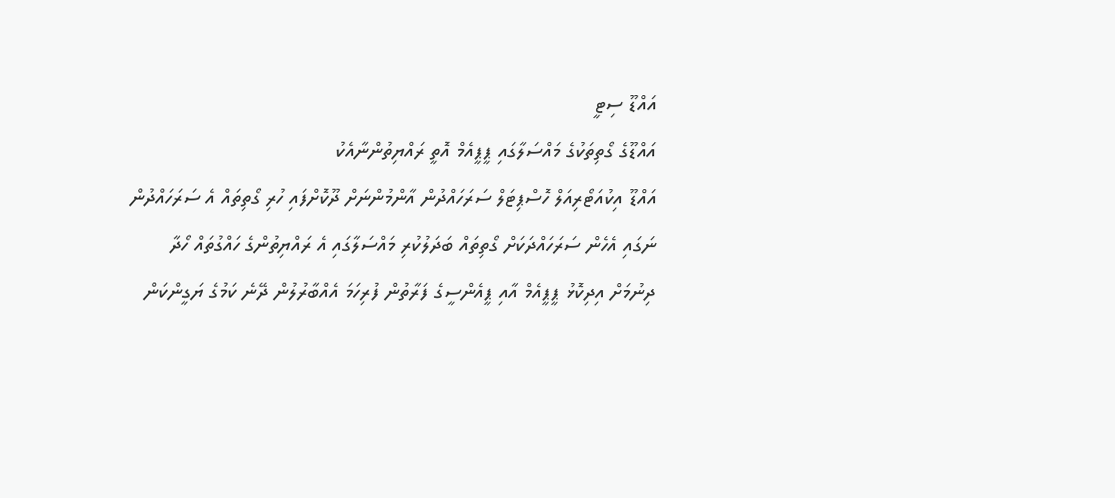އައްޑޫ ސިޓީ
އައްޑޫގެ ގޯތިތަކުގެ މައްސަލާގައި ޕީޕީއެމް އޮތީ ރައްޔިތުންނާއެކު
އައްޑޫ އިކުއަޓޯރިއަލް ހޮސްޕިޓަލް ސަރަހައްދުން އާންމުންނަށް ދޫކޮށްފައި ހުރި ގޯތިތައް އެ ސަރަހައްދުން ނަގައި އެހެން ސަރަހައްދަކަށް ގޯތިތައް ބަދަލުކުރި މައްސަލާގައި އެ ރައްޔިތުންގެ ހައްގުތައް ހޯދާ ދިނުމަށް އިދިކޮޅު ޕީޕީއެމް އާއި ޕީއެންސީގެ ފަރާތުން ފުރިހަމަ އެއްބާރުލުން ދޭނެ ކަމުގެ ޔަގީންކަން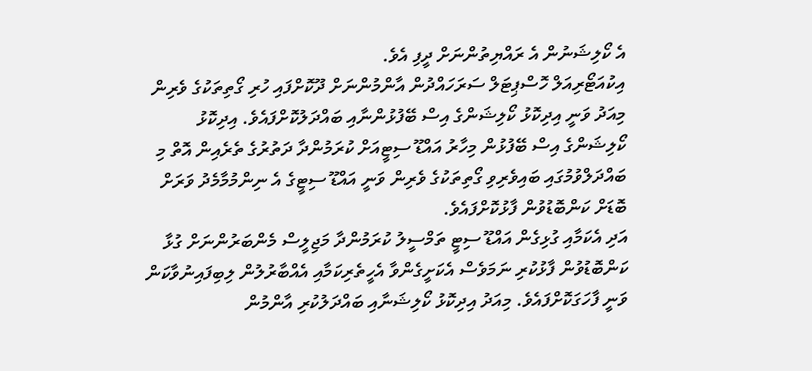އެ ކޯލިޝަނުން އެ ރައްޔިތުންނަށް ދީފި އެވެ.
އިކުއަޓޯރިއަލް ހޮސްޕިޓަލް ސަރަހައްދުން އާންމުންނަށް ދޫކޮށްފައި ހުރި ގޯތިތަކުގެ ވެރިން މިއަދު ވަނީ އިދިކޮޅު ކޯލިޝަންގެ އިސް ބޭފުޅުންނާއި ބައްދަލުކޮށްފައެވެ. އިދިކޮޅު ކޯލިޝަންގެ އިސް ބޭފުޅުން މިހާރު އައްޑޫ ސިޓީއަށް ކުރަމުންދާ ދަތުރުގެ ތެރެއިން އޮތް މި ބައްދަލްވުމުގައި ބައިވެރިވި ގޯތިތަކުގެ ވެރިން ވަނީ އައްޑޫ ސިޓީގެ އެ ނިންމުމާމެދު ވަރަށް ބޮޑަށް ކަންބޮޑުވުން ފާޅުކޮށްފައެވެ.
އަދި އެކަމާއި ގުޅިގެން އައްޑޫ ސިޓީ ތަމްސީލު ކުރަމުންދާ މަޖިލީސް މެންބަރުންނަށް ގުޅާ ކަންބޮޑުވުން ފާޅުކުރި ނަމަވެސް އެކަށީގެންވާ އެހީތެރިކަމާއި އެއްބާރުލުން ލިބިފައިނުވާކަން ވަނީ ފާހަގަކޮށްފައެވެ. މިއަދު އިދިކޮޅު ކޯލިޝަނާއި ބައްދަލުކުރި އާންމުން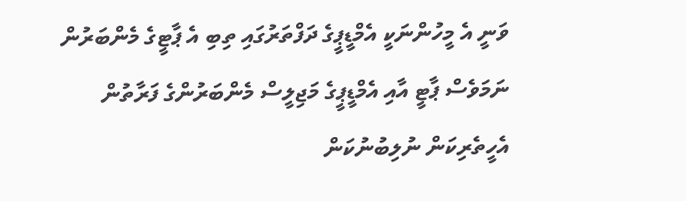ވަނީ އެ މީހުންނަކީ އެމްޑީޕީގެ ދަފްތަރުގައި ތިބި އެ ޕާޓީގެ މެންބަރުން ނަމަވެސް ޕާޓީ އާއި އެމްޑީޕީގެ މަޖިލީސް މެންބަރުންގެ ފަރާތުން އެހީތެރިކަން ނުލިބުނުކަން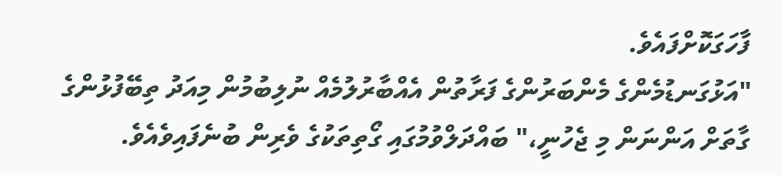ފާހަގަކޮށްފައެވެ.
"އަޅުގަނޑުމެންގެ މެންބަރުންގެ ފަރާތުން އެއްބާރުލުމެއް ނުލިބުމުން މިއަދު ތިބޭފުޅުންގެ ގާތަށް އަންނަން މި ޖެހުނީ،" ބައްދަލްވުމުގައި ގޯތިތަކުގެ ވެރިން ބުނެފައިވެއެވެ.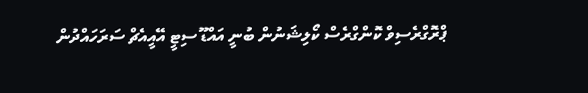ޕްރޮގްރެސިވް ކޮންގްރެސް ކޯލިޝަނުން ބުނީ އައްޑޫ ސިޓީ އޭއީއެޗް ސަރަހައްދުން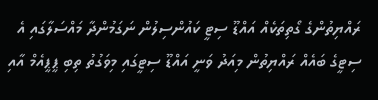ރައްޔިތުންގެ ގޯތިތަކެއް އައްޑޫ ސިޓީ ކައުންސިލުން ނަގަމުންދާ މައްސަލާގައި އެ ސިޓީގެ ބައެއް ރައްޔިތުން މިއަދު ވަނީ އައްޑޫ ސިޓީގައި މިވަގުތު ތިބި ޕީޕީއެމް އާއި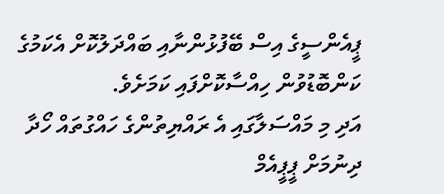ޕީއެންސީގެ އިސް ބޭފުޅުންނާއި ބައްދަލުކޮށް އެކަމުގެ ކަންބޮޑުވުން ހިއްސާކޮށްފައި ކަމަށެވެ.
އަދި މި މައްސަލާގައި އެ ރައްޔިތުންގެ ހައްގުތައް ހޯދާ ދިނުމަށް ޕީޕީއެމް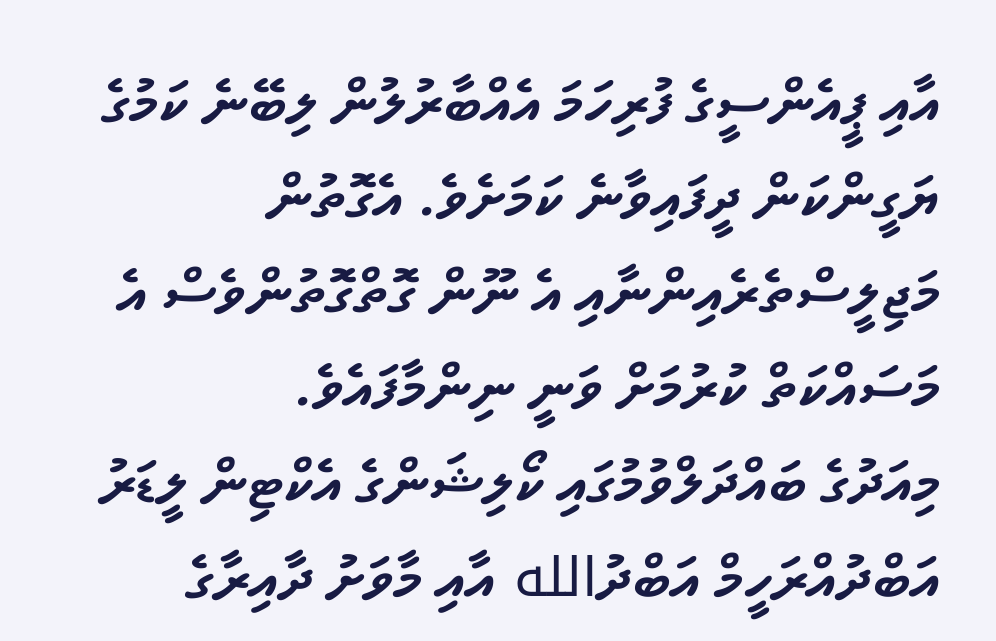އާއި ޕީއެންސީގެ ފުރިހަމަ އެއްބާރުލުން ލިބޭނެ ކަމުގެ ޔަގީންކަން ދީފައިވާނެ ކަމަށެވެ. އެގޮތުން މަޖިލީސްތެރެއިންނާއި އެ ނޫން ގޮތްގޮތުންވެސް އެ މަސައްކަތް ކުރުމަށް ވަނީ ނިންމާފައެވެ.
މިއަދުގެ ބައްދަލްވުމުގައި ކޯލިޝަންގެ އެކްޓިން ލީޑަރު އަބްދުއްރަހީމް އަބްދުالله އާއި މާވަށު ދާއިރާގެ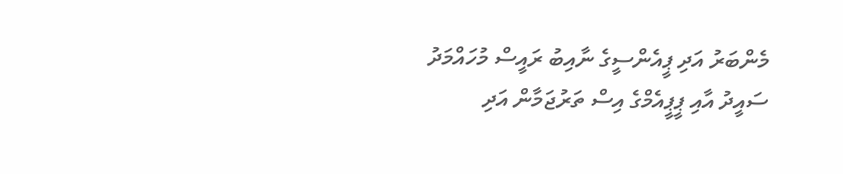މެންބަރު އަދި ޕީއެންސީގެ ނާއިބު ރައީސް މުހައްމަދު ސައީދު އާއި ޕީޕީއެމްގެ އިސް ތަރުޖަމާން އަދި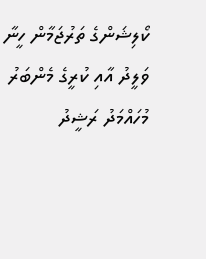ކޯލިޝަންގެ ތަރުޖަމާން ހީނާ ވަލީދު އާއި ކުރީގެ މެންބަރު މުހައްމަދު ރަޝީދު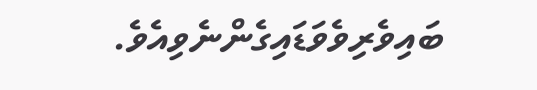ބައިވެރިވެވަޑައިގެންނެވިއެވެ.